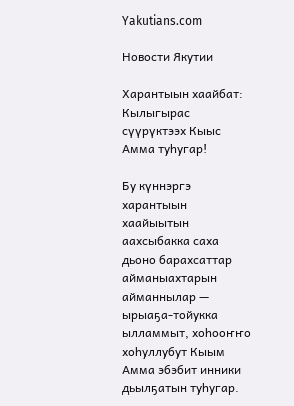Yakutians.com

Новости Якутии

Харантыын хаайбат: Кылыгырас сүүрүктээх Кыыс Амма туһугар!

Бу күннэргэ харантыын хаайыытын аахсыбакка саха дьоно барахсаттар айманыахтарын айманнылар — ырыаҕа-тойукка ылламмыт, хоһооҥҥо хоһуллубут Кыым Амма эбэбит инники дьылҕатын туһугар.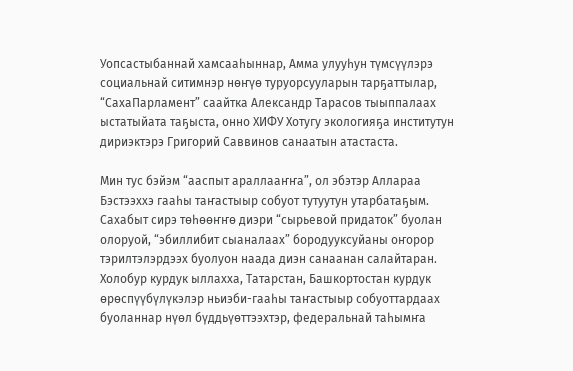Уопсастыбаннай хамсааһыннар, Амма улууһун түмсүүлэрэ социальнай ситимнэр нөҥүө туруорсууларын тарҕаттылар, “СахаПарламент” саайтка Александр Тарасов тыыппалаах ыстатыйата таҕыста, онно ХИФУ Хотугу экологияҕа институтун дириэктэрэ Григорий Саввинов санаатын атастаста.

Мин тус бэйэм “ааспыт араллааҥҥа”, ол эбэтэр Аллараа Бэстээххэ гааһы таҥастыыр собуот тутуутун утарбатаҕым. Сахабыт сирэ төһөөҥҥө диэри “сырьевой придаток” буолан олоруой, “эбиллибит сыаналаах” бородууксуйаны оҥорор тэрилтэлэрдээх буолуон наада диэн санаанан салайтаран. Холобур курдук ыллахха, Татарстан, Башкортостан курдук өрөспүүбүлүкэлэр ньиэби-гааһы таҥастыыр собуоттардаах буоланнар нүөл бүддьүөттээхтэр, федеральнай таһымҥа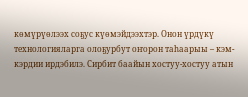көмүрүөлээх соҕус күөмэйдээхтэр. Онон үрдүкү технологияларга олоҕурбут оҥорон таһаарыы – кэм-кэрдии ирдэбилэ. Сирбит баайын хостуу-хостуу атын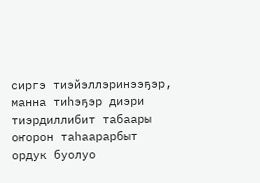сиргэ тиэйэллэринээҕэр, манна тиһэҕэр диэри тиэрдиллибит табаары оҥорон таһаарарбыт ордук буолуо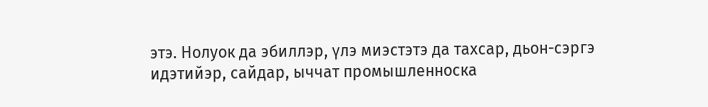этэ. Нолуок да эбиллэр, үлэ миэстэтэ да тахсар, дьон-сэргэ идэтийэр, сайдар, ыччат промышленноска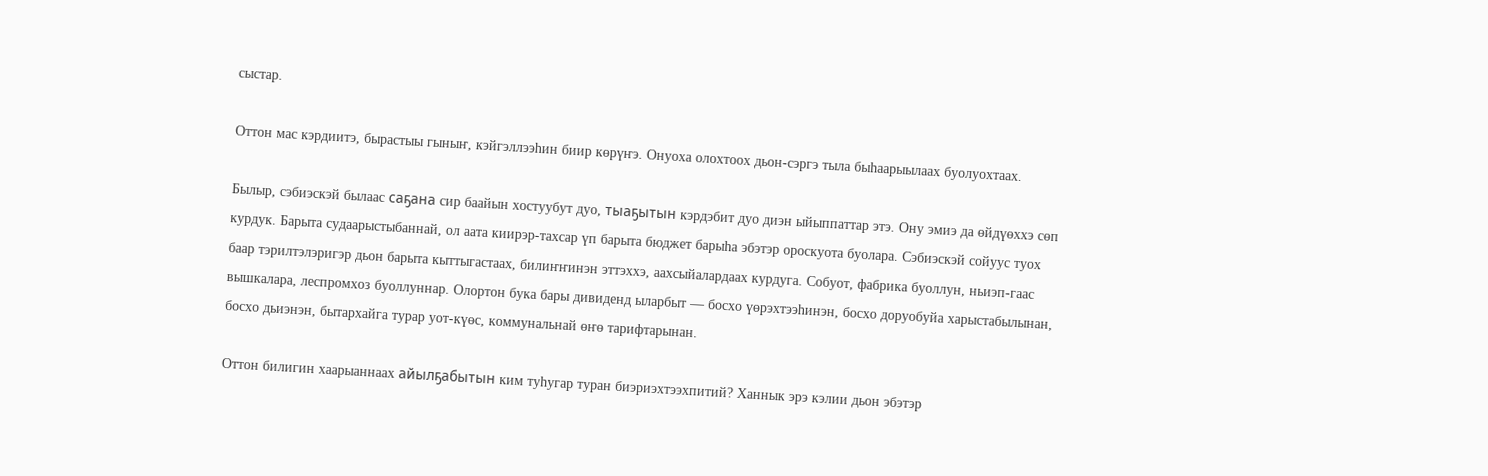сыстар.

Оттон мас кэрдиитэ, бырастыы гыныҥ, кэйгэллээһин биир көрүҥэ. Онуоха олохтоох дьон-сэргэ тыла быһаарыылаах буолуохтаах.

Былыр, сэбиэскэй былаас саҕана сир баайын хостуубут дуо, тыаҕытын кэрдэбит дуо диэн ыйыппаттар этэ. Ону эмиэ да өйдүөххэ сөп курдук. Барыта судаарыстыбаннай, ол аата киирэр-тахсар үп барыта бюджет барыһа эбэтэр ороскуота буолара. Сэбиэскэй сойуус туох баар тэрилтэлэригэр дьон барыта кыттыгастаах, билиҥҥинэн эттэххэ, аахсыйалардаах курдуга. Собуот, фабрика буоллун, ньиэп-гаас вышкалара, леспромхоз буоллуннар. Олортон бука бары дивиденд ыларбыт — босхо үөрэхтээһинэн, босхо доруобуйа харыстабылынан, босхо дьиэнэн, бытархайга турар уот-күөс, коммунальнай өҥө тарифтарынан.

Оттон билигин хаарыаннаах айылҕабытын ким туһугар туран биэриэхтээхпитий? Ханнык эрэ кэлии дьон эбэтэр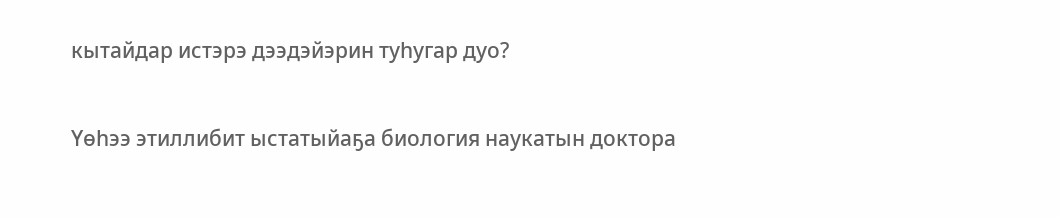кытайдар истэрэ дээдэйэрин туһугар дуо?

Үөһээ этиллибит ыстатыйаҕа биология наукатын доктора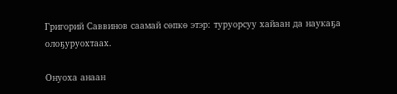Григорий Саввинов саамай сөпкө этэр: туруорсуу хайаан да наукаҕа олоҕуруохтаах.

Онуоха анаан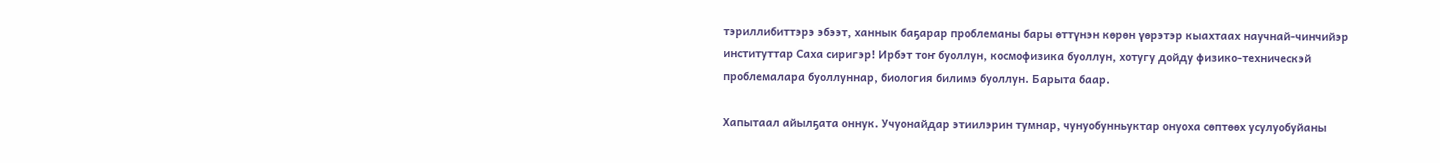тэриллибиттэрэ эбээт, ханнык баҕарар проблеманы бары өттүнэн көрөн үөрэтэр кыахтаах научнай-чинчийэр институттар Саха сиригэр! Ирбэт тоҥ буоллун, космофизика буоллун, хотугу дойду физико-техническэй проблемалара буоллуннар, биология билимэ буоллун. Барыта баар.

Хапытаал айылҕата оннук. Учуонайдар этиилэрин тумнар, чунуобунньуктар онуоха сөптөөх усулуобуйаны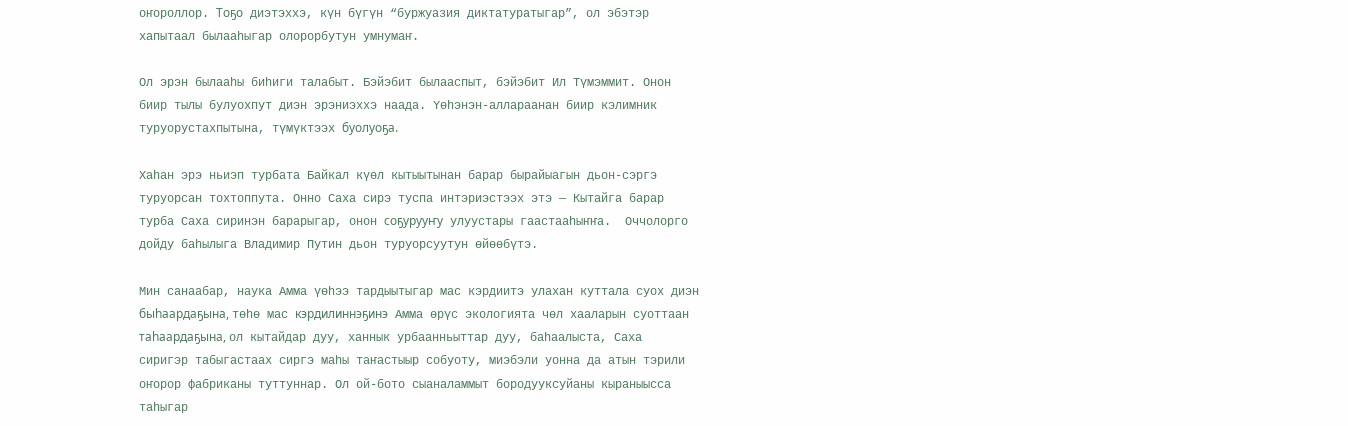оҥороллор. Тоҕо диэтэххэ, күн бүгүн “буржуазия диктатуратыгар”, ол эбэтэр хапытаал былааһыгар олорорбутун умнумаҥ.

Ол эрэн былааһы биһиги талабыт. Бэйэбит былааспыт, бэйэбит Ил Түмэммит. Онон биир тылы булуохпут диэн эрэниэххэ наада. Үөһэнэн-аллараанан биир кэлимник туруорустахпытына, түмүктээх буолуоҕа.

Хаһан эрэ ньиэп турбата Байкал күөл кытыытынан барар бырайыагын дьон-сэргэ туруорсан тохтоппута. Онно Саха сирэ туспа интэриэстээх этэ — Кытайга барар турба Саха сиринэн барарыгар, онон соҕурууҥу улуустары гаастааһыҥҥа.  Оччолорго дойду баһылыга Владимир Путин дьон туруорсуутун өйөөбүтэ.

Мин санаабар, наука Амма үөһээ тардыытыгар мас кэрдиитэ улахан куттала суох диэн быһаардаҕына, төһө мас кэрдилиннэҕинэ Амма өрүс экологията чөл хааларын суоттаан таһаардаҕына, ол кытайдар дуу, ханнык урбаанньыттар дуу, баһаалыста, Саха сиригэр табыгастаах сиргэ маһы таҥастыыр собуоту, миэбэли уонна да атын тэрили оҥорор фабриканы туттуннар. Ол ой-бото сыаналаммыт бородууксуйаны кыраныысса таһыгар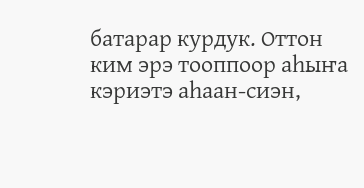батарар курдук. Оттон ким эрэ тооппоор аһыҥа кэриэтэ аһаан-сиэн,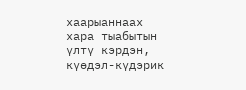хаарыаннаах хара тыабытын үлтү кэрдэн, күөдэл-күдэрик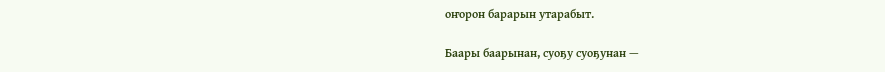оҥорон барарын утарабыт.

Баары баарынан, суоҕу суоҕунан —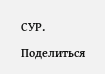СУР.

Поделиться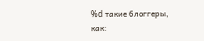%d такие блоггеры, как: